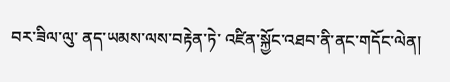བར་ཟིལ་ལུ་ ནད་ཡམས་ལས་བརྟེན་ཏེ་ འཛིན་སྐྱོང་འཐབ་ནི་ནང་གདོང་ལེན།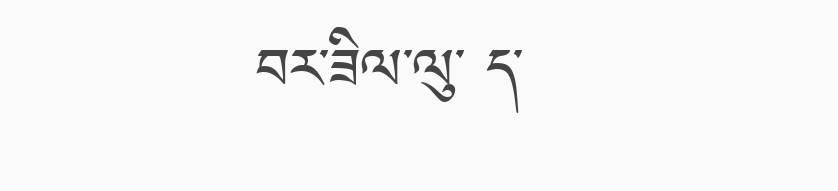བར་ཟིལ་ལུ་ ད་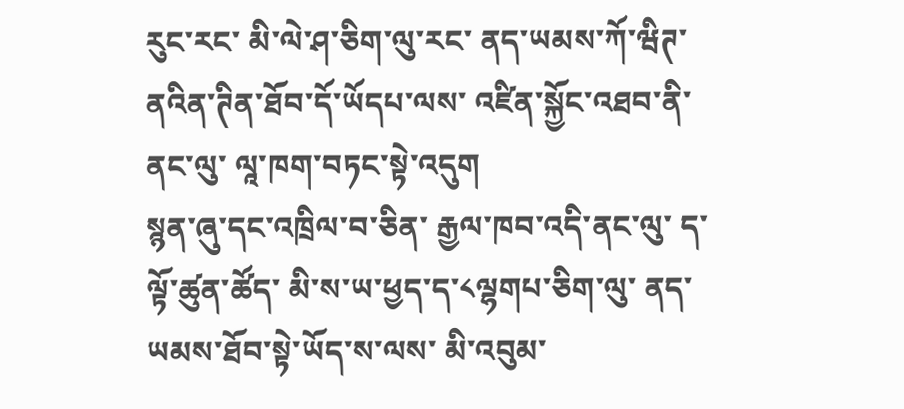རུང་རང་ མི་ལེ་ཤ་ཅིག་ལུ་རང་ ནད་ཡམས་ཀོ་ཝིཊ་ནའིན་ཊིན་ཐོབ་དོ་ཡོདཔ་ལས་ འཛིན་སྐྱོང་འཐབ་ནི་ནང་ལུ་ ལཱ་ཁག་བཏང་སྟེ་འདུག
སྙན་ཞུ་དང་འཁྲིལ་བ་ཅིན་ རྒྱལ་ཁབ་འདི་ནང་ལུ་ ད་ལྟོ་ཚུན་ཚོད་ མི་ས་ཡ་ཕྱད་ད་༨ལྷགཔ་ཅིག་ལུ་ ནད་ཡམས་ཐོབ་སྟེ་ཡོད་ས་ལས་ མི་འབུམ་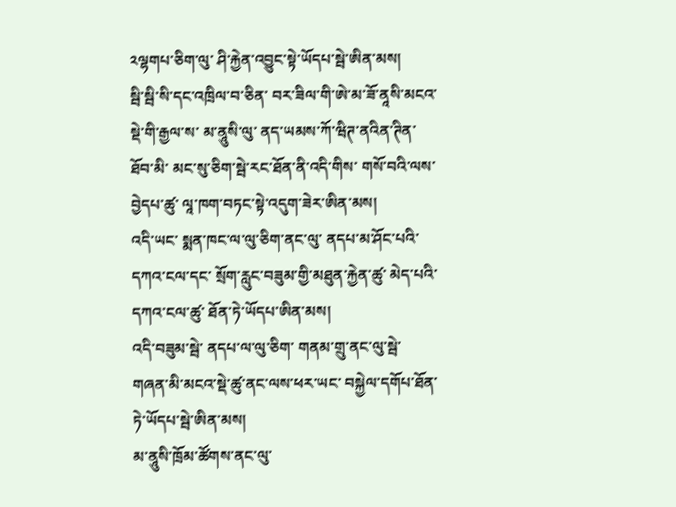༢ལྷགཔ་ཅིག་ལུ་ ཤི་རྐྱེན་འབྱུང་སྟེ་ཡོདཔ་སྦེ་ཨིན་མས།
སྦི་སྦི་སི་དང་འཁྲིལ་བ་ཅིན་ བར་ཟིལ་གི་ཨེ་མ་ཟོ་ནཱསི་མངའ་སྡེ་གི་རྒྱལ་ས་ མ་ནཱུསི་ལུ་ ནད་ཡམས་ཀོ་ཝིཊ་ནའིན་ཊིན་ཐོབ་མི་ མང་སུ་ཅིག་སྦེ་རང་ཐོན་ནི་འདི་གིས་ གསོ་བའི་ལས་བྱེདཔ་ཚུ་ ལཱ་ཁག་བཏང་སྟེ་འདུག་ཟེར་ཨིན་མས།
འདི་ཡང་ སྨན་ཁང་ལ་ལུ་ཅིག་ནང་ལུ་ ནདཔ་མ་ཤོང་པའི་དཀའ་ངལ་དང་ སྲོག་རླུང་བཟུམ་གྱི་མཐུན་རྐྱེན་ཚུ་ མེད་པའི་དཀའ་ངལ་ཚུ་ ཐོན་ཏེ་ཡོདཔ་ཨིན་མས།
འདི་བཟུམ་སྦེ་ ནདཔ་ལ་ལུ་ཅིག་ གནམ་གྲུ་ནང་ལུ་སྦེ་ གཞན་མི་མངའ་སྡེ་ཚུ་ནང་ལས་ཕར་ཡང་ བསྐྱེལ་དགོཔ་ཐོན་ཏེ་ཡོདཔ་སྦེ་ཨིན་མས།
མ་ནཱུསི་ཁྲོམ་ཚོགས་ནང་ལུ་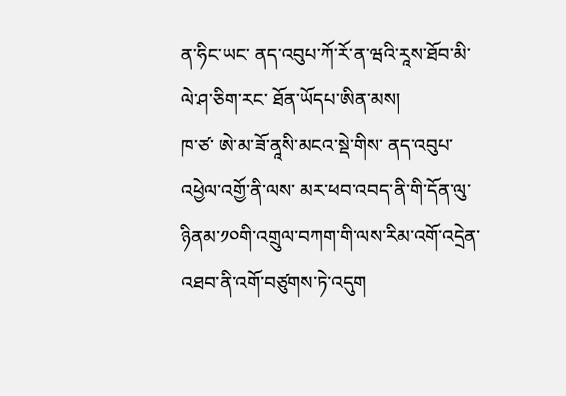ན་ཧིང་ཡང་ ནད་འབུཔ་ཀོ་རོ་ན་ཝའི་རཱས་ཐོབ་མི་ ལེ་ཤ་ཅིག་རང་ ཐོན་ཡོདཔ་ཨིན་མས།
ཁ་ཙ་ ཨེ་མ་ཟོ་ནཱསི་མངའ་སྡེ་གིས་ ནད་འབུཔ་འཕྱེལ་འགྱོ་ནི་ལས་ མར་ཕབ་འབད་ནི་གི་དོན་ལུ་ ཉིནམ་༡༠གི་འགྲུལ་བཀག་གི་ལས་རིམ་འགོ་འདྲེན་འཐབ་ནི་འགོ་བཙུགས་ཏེ་འདུག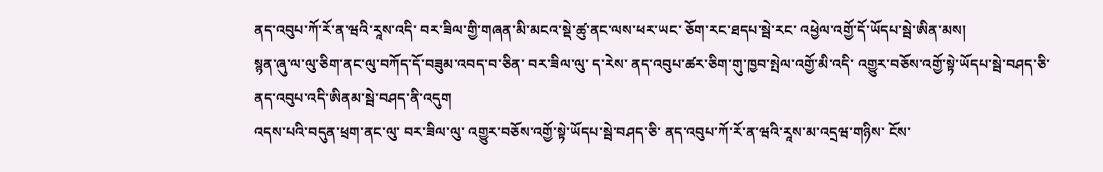ནད་འབུཔ་ཀོ་རོ་ན་ཝའི་རཱས་འདི་ བར་ཟིལ་གྱི་གཞན་མི་མངའ་སྡེ་ཚུ་ནང་ལས་ཕར་ཡང་ ཅོག་རང་ཐདཔ་སྦེ་རང་ འཕྱེལ་འགྱོ་དོ་ཡོདཔ་སྦེ་ཨིན་མས།
སྙན་ཞུ་ལ་ལུ་ཅིག་ནང་ལུ་བཀོད་དོ་བཟུམ་འབད་བ་ཅིན་ བར་ཟིལ་ལུ་ ད་རེས་ ནད་འབུཔ་ཚར་ཅིག་གུ་ཁྱབ་སྤེལ་འགྱོ་མི་འདི་ འགྱུར་བཅོས་འགྱོ་སྟེ་ཡོདཔ་སྦེ་བཤད་ཅི་ ནད་འབུཔ་འདི་ཨིནམ་སྦེ་བཤད་ནི་འདུག
འདས་པའི་བདུན་ཕྲག་ནང་ལུ་ བར་ཟིལ་ལུ་ འགྱུར་བཅོས་འགྱོ་སྟེ་ཡོདཔ་སྦེ་བཤད་ཅི་ ནད་འབུཔ་ཀོ་རོ་ན་ཝའི་རཱས་མ་འདྲཝ་གཉིས་ ངོས་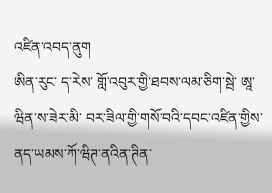འཛིན་འབད་ནུག
ཨིན་རུང་ ད་རེས་ གློ་འབུར་གྱི་ཐབས་ལམ་ཅིག་སྦེ་ ཨཱ་ཝིན་ས་ཟེར་མི་ བར་ཟིལ་གྱི་གསོ་བའི་དབང་འཛིན་གྱིས་ ནད་ཡམས་ཀོ་ཝིཊ་ནའིན་ཊིན་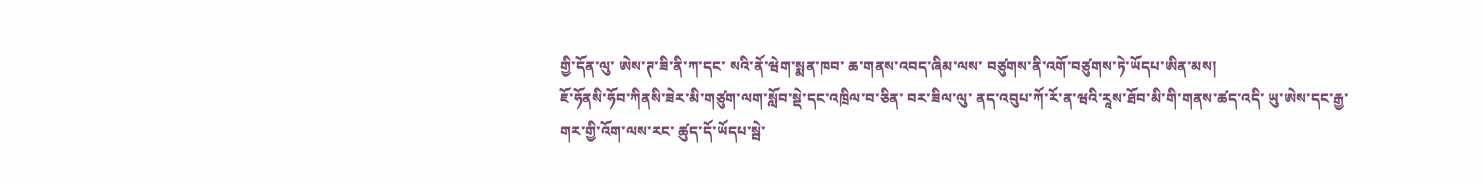གྱི་དོན་ལུ་ ཨེས་ཊ་ཟི་ནི་ཀ་དང་ སའི་ནོ་ཝེག་སྨན་ཁབ་ ཆ་གནས་འབད་ཞིམ་ལས་ བཙུགས་ནི་འགོ་བཙུགས་ཏེ་ཡོདཔ་ཨིན་མས།
ཇོ་ཧོནསི་ཧོབ་ཀིནསི་ཟེར་མི་གཙུག་ལག་སློབ་སྡེ་དང་འཁྲིལ་བ་ཅིན་ བར་ཟིལ་ལུ་ ནད་འབུཔ་ཀོ་རོ་ན་ཝའི་རཱས་ཐོབ་མི་གི་གནས་ཚད་འདི་ ཡུ་ཨེས་དང་རྒྱ་གར་གྱི་འོག་ལས་རང་ ཚུད་དོ་ཡོདཔ་སྦེ་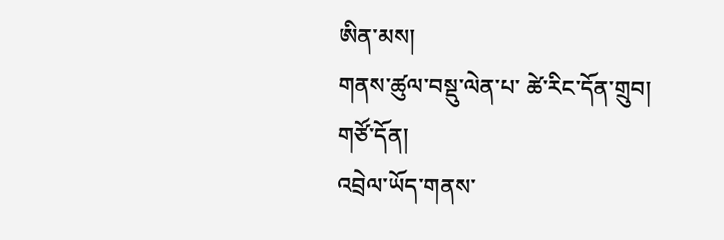ཨིན་མས།
གནས་ཚུལ་བསྡུ་ལེན་པ་ ཚེ་རིང་དོན་གྲུབ།
གཙོ་དོན།
འབྲེལ་ཡོད་གནས་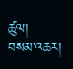ཚུལ།
བསམ་འཆར།